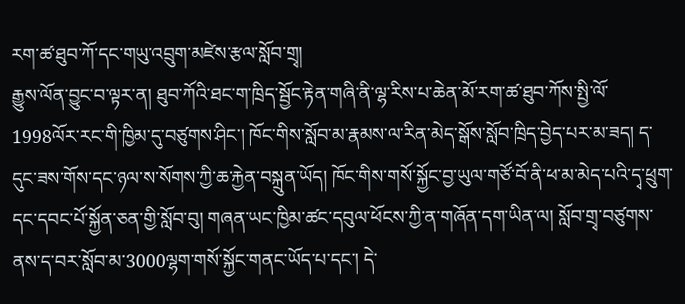རག་ཚ་ཐུབ་ཀོ་དང་གཡུ་འབྲུག་མཛེས་རྩལ་སློབ་གྲྭ།
རྒྱུས་ལོན་བྱུང་བ་ལྟར་ན། ཐུབ་ཀོའི་ཐང་ག་ཁྲིད་སྦྱོང་རྟེན་གཞི་ནི་ལྷ་རིས་པ་ཆེན་མོ་རག་ཚ་ཐུབ་ཀོས་སྤྱི་ལོ་1998ལོར་རང་གི་ཁྱིམ་དུ་བཙུགས་ཤིང་། ཁོང་གིས་སློབ་མ་རྣམས་ལ་རིན་མེད་སྒོས་སློབ་ཁྲིད་བྱེད་པར་མ་ཟད། ད་དུང་ཟས་གོས་དང་ཉལ་ས་སོགས་ཀྱི་ཆ་རྐྱེན་བསྐྲུན་ཡོད། ཁོང་གིས་གསོ་སྐྱོང་བྱ་ཡུལ་གཙོ་བོ་ནི་ཕ་མ་མེད་པའི་དྭ་ཕྲུག་དང་དབང་པོ་སྐྱོན་ཅན་གྱི་སློབ་བུ། གཞན་ཡང་ཁྱིམ་ཚང་དབུལ་ཕོངས་ཀྱི་ན་གཞོན་དག་ཡིན་ལ། སློབ་གྲྭ་བཙུགས་ནས་ད་བར་སློབ་མ་3000ལྷག་གསོ་སྐྱོང་གནང་ཡོད་པ་དང་། དེ་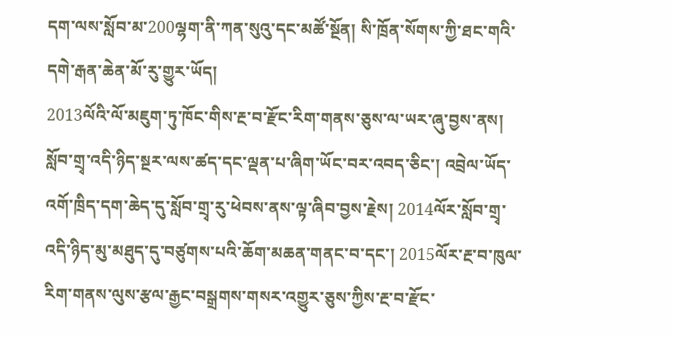དག་ལས་སློབ་མ་200ལྷག་ནི་ཀན་སུའུ་དང་མཚོ་སྔོན། སི་ཁྲོན་སོགས་ཀྱི་ཐང་གའི་དགེ་རྒན་ཆེན་མོ་རུ་གྱུར་ཡོད།
2013ལོའི་ལོ་མཇུག་ཏུ་ཁོང་གིས་རྔ་བ་རྫོང་རིག་གནས་ཅུས་ལ་ཡར་ཞུ་བྱས་ནས། སློབ་གྲྭ་འདི་ཉིད་སྔར་ལས་ཚད་དང་ལྡན་པ་ཞིག་ཡོང་བར་འབད་ཅིང་། འབྲེལ་ཡོད་འགོ་ཁྲིད་དག་ཆེད་དུ་སློབ་གྲྭ་རུ་ཕེབས་ནས་ལྟ་ཞིབ་བྱས་རྗེས། 2014ལོར་སློབ་གྲྭ་འདི་ཉིད་མུ་མཐུད་དུ་བཙུགས་པའི་ཆོག་མཆན་གནང་བ་དང་། 2015ལོར་རྔ་བ་ཁུལ་རིག་གནས་ལུས་རྩལ་རྒྱང་བསྒྲགས་གསར་འགྱུར་ཅུས་ཀྱིས་རྔ་བ་རྫོང་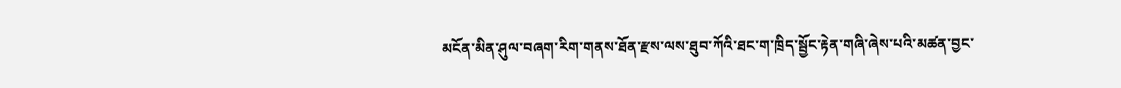མངོན་མིན་ཤུལ་བཞག་རིག་གནས་ཐོན་རྫས་ལས་ཐུབ་ཀོའི་ཐང་ག་ཁྲིད་སྦྱོང་རྟེན་གཞི་ཞེས་པའི་མཚན་བྱང་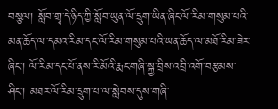བསྩལ། སློབ་གྲྭ་དེ་ཉིད་ཀྱི་སློབ་ཡུན་ལོ་དྲུག་ཡིན་ཞིང་ལོ་རིམ་གསུམ་པའི་མན་ཆོད་ལ་དམའ་རིམ་དང་ལོ་རིམ་གསུམ་པའི་ཡན་ཆོད་ལ་མཐོ་རིམ་ཟེར་ཞིང་། ལོ་རིམ་དང་པོ་ནས་རི་མོའི་རྨང་གཞི་སྐྱ་བྲིས་འབྲི་འགོ་བརྩམས་ཤིང་། མཐར་ལོ་རིམ་དྲུག་པ་ལ་སླེབས་དུས་གཞི་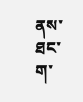ནས་ཐང་ག་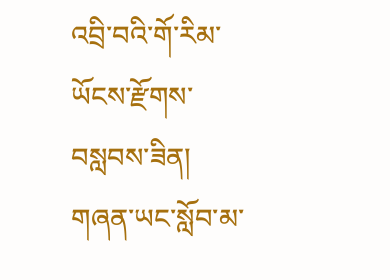འབྲི་བའི་གོ་རིམ་ཡོངས་རྫོགས་བསླབས་ཟིན། གཞན་ཡང་སློབ་མ་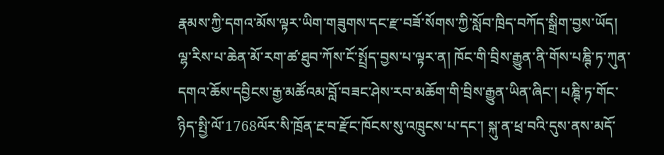རྣམས་ཀྱི་དགའ་མོས་ལྟར་ཡིག་གཟུགས་དང་རྫ་བཟོ་སོགས་ཀྱི་སློབ་ཁྲིད་བཀོད་སྒྲིག་བྱས་ཡོད།
ལྷ་རིས་པ་ཆེན་མོ་རག་ཚ་ཐུབ་ཀོས་ངོ་སྤྲོད་བྱས་པ་ལྟར་ན། ཁོང་གི་བྲིས་རྒྱུན་ནི་གོས་པཎྚི་ཏ་ཀུན་དགའ་ཆོས་དབྱིངས་རྒྱ་མཚོའམ་བློ་བཟང་ཤེས་རབ་མཆོག་གི་བྲིས་རྒྱུན་ཡིན་ཞིང་། པཎྚི་ཏ་གོང་ཉིད་སྤྱི་ལོ་1768ལོར་སི་ཁྲོན་རྔ་བ་རྫོང་ཁོངས་སུ་འཁྲུངས་པ་དང་། སྐུ་ན་ཕྲ་བའི་དུས་ནས་མདོ་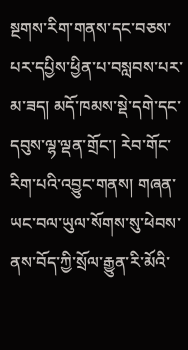སྔགས་རིག་གནས་དང་བཅས་པར་དཔྱིས་ཕྱིན་པ་བསླབས་པར་མ་ཟད། མདོ་ཁམས་སྡེ་དགེ་དང་དབུས་ལྷ་ལྡན་གྲོང་། རེབ་གོང་རིག་པའི་འབྱུང་གནས། གཞན་ཡང་བལ་ཡུལ་སོགས་སུ་ཕེབས་ནས་བོད་ཀྱི་སྲོལ་རྒྱུན་རི་མོའི་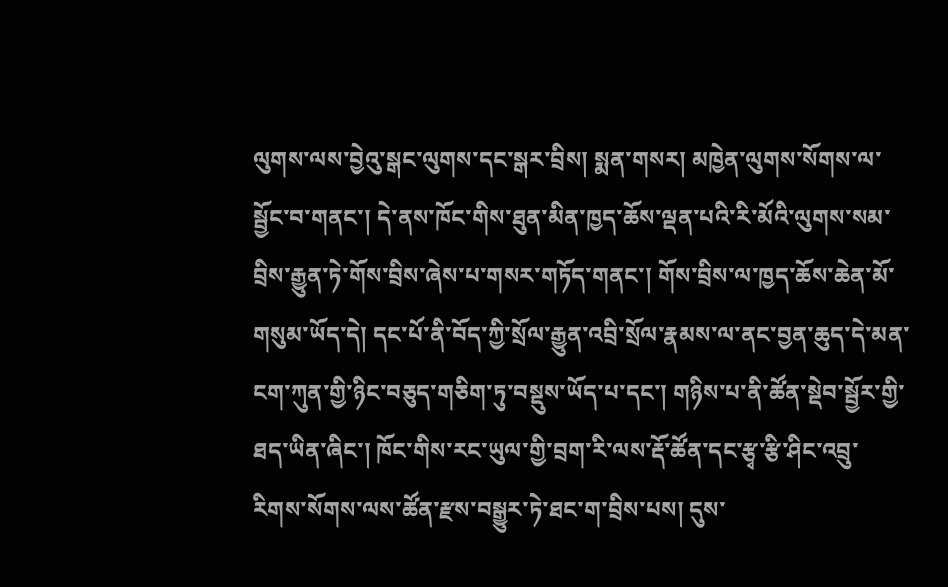ལུགས་ལས་བྱེའུ་སྒང་ལུགས་དང་སྒར་བྲིས། སྨན་གསར། མཁྱེན་ལུགས་སོགས་ལ་སྦྱོང་བ་གནང་། དེ་ནས་ཁོང་གིས་ཐུན་མིན་ཁྱད་ཆོས་ལྡན་པའི་རི་མོའི་ལུགས་སམ་བྲིས་རྒྱུན་ཏེ་གོས་བྲིས་ཞེས་པ་གསར་གཏོད་གནང་། གོས་བྲིས་ལ་ཁྱད་ཆོས་ཆེན་མོ་གསུམ་ཡོད་དེ། དང་པོ་ནི་བོད་ཀྱི་སྲོལ་རྒྱུན་འབྲི་སྲོལ་རྣམས་ལ་ནང་བྱན་ཆུད་དེ་མན་ངག་ཀུན་གྱི་ཉིང་བཅུད་གཅིག་ཏུ་བསྡུས་ཡོད་པ་དང་། གཉིས་པ་ནི་ཚོན་སྡེབ་སྦྱོར་གྱི་ཐད་ཡིན་ཞིང་། ཁོང་གིས་རང་ཡུལ་གྱི་བྲག་རི་ལས་རྡོ་ཚོན་དང་རྩྭ་རྩི་ཤིང་འབྲུ་རིགས་སོགས་ལས་ཚོན་རྫས་བསྒྱུར་ཏེ་ཐང་ག་བྲིས་པས། དུས་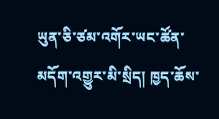ཡུན་ཅི་ཙམ་འགོར་ཡང་ཚོན་མདོག་འགྱུར་མི་སྲིད། ཁྱད་ཆོས་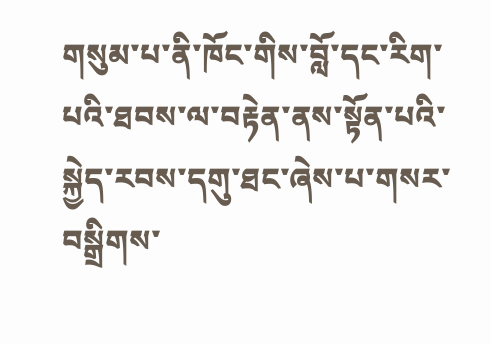གསུམ་པ་ནི་ཁོང་གིས་བློ་དང་རིག་པའི་ཐབས་ལ་བརྟེན་ནས་སྟོན་པའི་སྐྱེད་རབས་དགུ་ཐང་ཞེས་པ་གསར་བསྒྲིགས་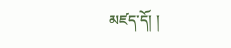མཛད་དོ། །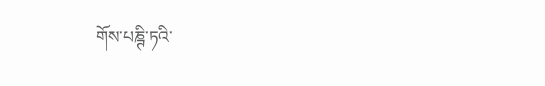གོས་པཎྚི་ཏའི་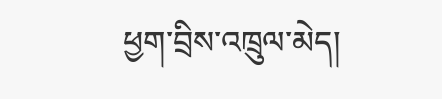ཕྱག་བྲིས་འཁྲུལ་མེད།